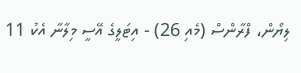ލިޔޯން، ފްރާންސް (މެއި 26) - އިޓަލީގެ އޭސީ މިލާނާ އެކު 11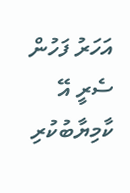އަހަރު ފަހުން ސެރީ އޭ ކާމިޔާބުކުރި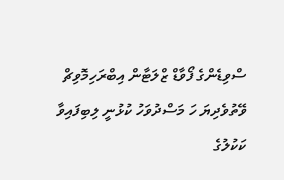ސްވިޑެންގެ ފޯވާޑް ޒްލަޓާން އިބްރަހިމޮވިޗް ވޭތުވެދިޔަ ހަ މަސްދުވަހު ކުޅުނީ ލިބިފައިވާ ކަކުލުގެ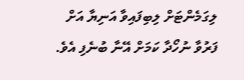ލިގަމެންޓަށް ލިބިފައިވާ އަނިޔާ އަށް ފަރުވާ ނުހޯދާ ކަމަށް އޭނާ ބުނެފި އެވެ.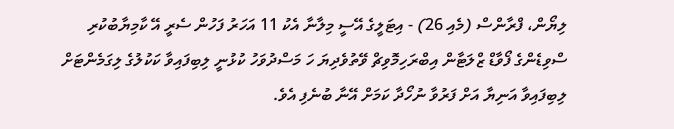ލިޔޯން، ފްރާންސް (މެއި 26) - އިޓަލީގެ އޭސީ މިލާނާ އެކު 11 އަހަރު ފަހުން ސެރީ އޭ ކާމިޔާބުކުރި ސްވިޑެންގެ ފޯވާޑް ޒްލަޓާން އިބްރަހިމޮވިޗް ވޭތުވެދިޔަ ހަ މަސްދުވަހު ކުޅުނީ ލިބިފައިވާ ކަކުލުގެ ލިގަމެންޓަށް ލިބިފައިވާ އަނިޔާ އަށް ފަރުވާ ނުހޯދާ ކަމަށް އޭނާ ބުނެފި އެވެ.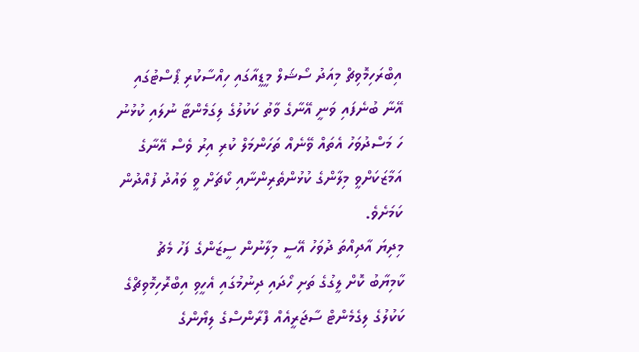އިބްރަހިމޮވިޗް މިއަދު ސޯޝަލް މީޑީއާގައި ހިއްސާކުރި ޕޯސްޓުގައި އޭނާ ބުނެފައި ވަނީ އޭނާގެ ވާތު ކަކުލުގެ ލިގަމެންޓާ ނުލައި ކުޅުނު ހަ މަސްދުވަހު އެތައް ވޭނެއް ތަހަންމަލް ކުރި އިރު ވެސް އޭނާގެ އަމާޒަކަށްވީ މިލާންގެ ކުޅުންތެރިންނާއި ކޯޗަށް ވީ ވައުދު ފުއްދުން ކަމަށެވެ.
މިދިޔަ އާދިއްތަ ދުވަހު އޭސީ މިލާނުން ސީޒަންގެ ފަހު މެޗު ކާމިޔާބު ކޮށް ލީގުގެ ތަށި ހޯދައި ދިނުމުގައި އެހީވި އިބްރޮހިމޮވިޗްގެ ކަކުލުގެ ލިގެމެންޓް ސާޖަރީއެއް ފްރާންސްގެ ލިޔޯންގެ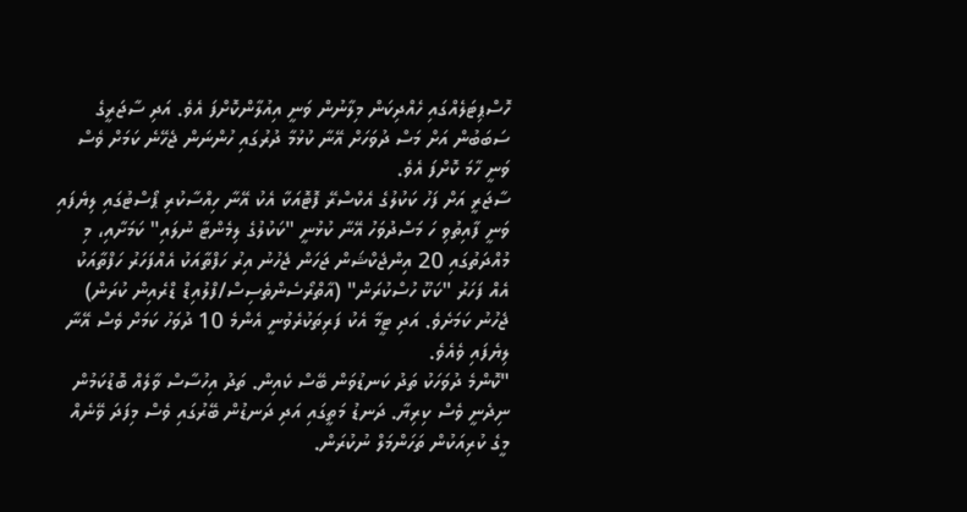ހޮސްޕިޓަލެއްގައި ހެއްދިކަން މިލާނުން ވަނީ އިއުލާންކޮށްފަ އެވެ. އަދި ސާޖަރީގެ ސަބަބުން އަށް މަސް ދުވަހަށް އޭނާ ކުޅުމާ ދުރުގައި ހުންނަން ޖެހޭނެ ކަމަށް ވެސް ވަނީ ހާމަ ކޮށްފަ އެވެ.
ސާޖަރީ އަށް ފަހު ކަކުލުގެ އެކްސްރޭ ފޮޓޮއަކާ އެކު އޭނާ ހިއްސާކުރި ޕޯސްޓުގައި ލިޔެފައި ވަނީ ފާއިތުވި ހަ މަސްދުވަހު އޭނާ ކުޅުނީ "ކަކުލުގެ ލިމެންޓާ ނުލައި" ކަމަށާއި، މި މުއްދަތުގައި 20 އިންޖެކްޝަން ޖަހަން ޖެހުނު އިރު ހަފްތާއަކު އެއްފަހަރު ހަފްތާއަކު އެއް ފަހަރު "ކަކޫ ހުސްކުރަން" (އާތްރޯސެންތެސިސް/ފްލުއިޑް ޑްރެއިން ކުރަން) ޖެހުނު ކަމަށެވެ. އަދި ޓީމާ އެކު ފަރިތަކުރެވުނީ އެންމެ 10 ދުވަހު ކަމަށް ވެސް އޭނާ ލިޔެފައި ވެއެވެ.
"ކޮންމެ ދުވަހަކު ތަދު ކަނޑުވަން ބޭސް ކެއިން. ތަދު އިހުސާސް ވާލެއް ބޮޑުކަމުން ނިދެނީ ވެސް ކިރިޔާ. ދަނޑު މަތީގައި އަދި ދަނޑުން ބޭރުގައި ވެސް މިފަދަ ވޭނެއް މީގެ ކުރިއަކުން ތަހަންމަލް ނުކުރަން.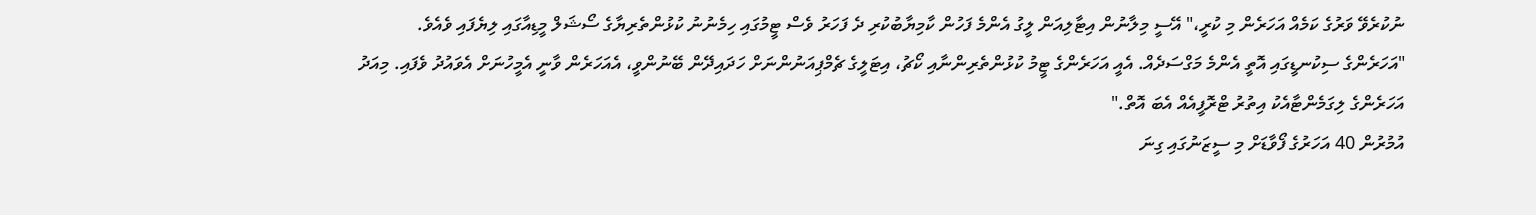ނުކުރެވޭ ވަރުގެ ކަމެއް އަހަރެން މި ކުރީ،" އޭސީ މިލާނުން އިޓާލިއަން ލީގު އެންމެ ފަހުން ކާމިޔާބުކުރި ދެ ފަހަރު ވެސް ޓީމުގައި ހިމެނުނު ކުޅުންތެރިޔާގެ ސޯޝަލް މީޑިއާގައި ލިޔެފައި ވެއެވެ.
"އަހަރެންގެ ސިކުނޑީގައި އޮތީ އެންމެ މަގްސަދެއް. އެއީ އަހަރެންގެ ޓީމު ކުޅުންތެރިންނާއި ކޯޗު، އިޓަލީގެ ޗެމްޕިއަނުންނަށް ހަދައިދޭން ބޭނުންވީ، އެއަހަރެން ވާނީ އެމީހުނަށް އެވައުދު ވެފައި. މިއަދު އަހަރެންގެ ލިގަމެންޓާއެކު އިތުރު ޓްރޮފީއެއް އެބަ އޮތް."
އުމުރުން 40 އަހަރުގެ ފޯވާޑަށް މި ސީޒަނުގައި ގިނަ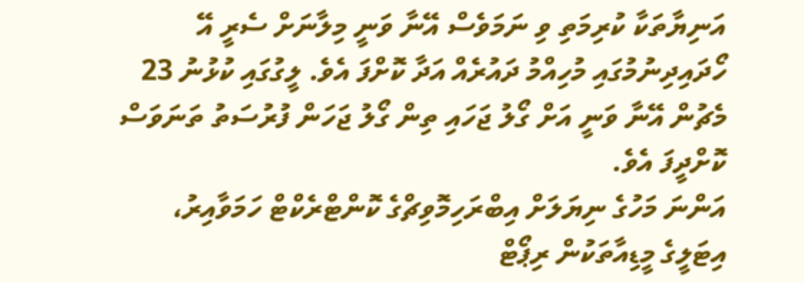އަނިޔާތަކާ ކުރިމަތި ވި ނަމަވެސް އޭނާ ވަނީ މިލާނަށް ސެރީ އޭ ހޯދައިދިނުމުގައި މުހިއްމު ދައުރެއް އަދާ ކޮށްފަ އެވެ. ލީގުގައި ކުޅުނު 23 މެޗުން އޭނާ ވަނީ އަށް ގޯލު ޖަހައި ތިން ގޯލު ޖަހަން ފުރުސަތު ތަނަވަސް ކޮށްދީފަ އެވެ.
އަންނަ މަހުގެ ނިޔަލަށް އިބްރަހިމޮވިޗްގެ ކޮންޓްރެކްޓް ހަމަވާއިރު، އިޓަލީގެ މީޑިއާތަކުން ރިޕޯޓް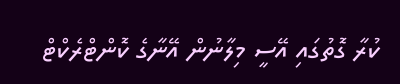ކުރާ ގޮތުގައި އޭސީ މިލާނުން އޭނާގެ ކޮންޓްރެކްޓް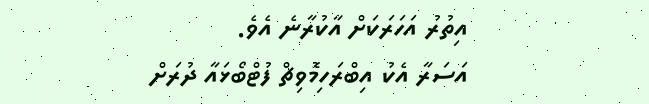އިތުރު އަހަރަކަށް އާކުރާނެ އެވެ.
އަސަރާ އެކު އިބްރަހިމޮވިޗް ފުޓްބޯޅައާ ދުރަށް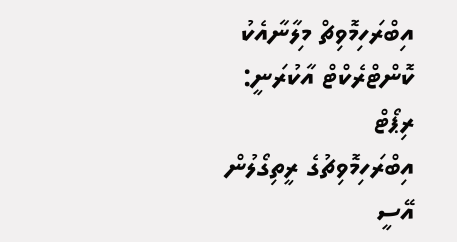އިބްރަހިމޮވިޗް މިލާނާއެކު ކޮންޓްރެކްޓް އާކުރަނީ: ރިޕޯޓް
އިބްރަހިމޮވިޗުގެ ރީތިގޯލުން އޭސީ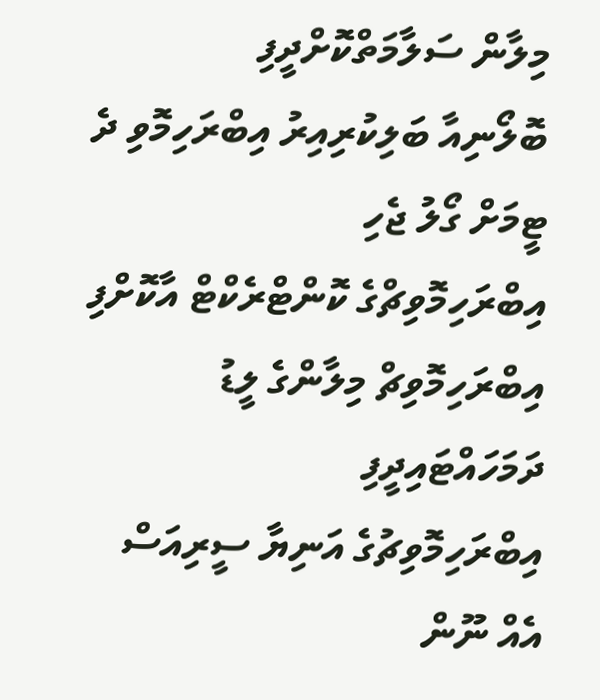މިލާން ސަލާމަތްކޮށްދީފި
ބޮލޯނިއާ ބަލިކުރިއިރު އިބްރަހިމޮވި ދެ ޓީމަށް ގޯލު ޖެހި
އިބްރަހިމޮވިޗްގެ ކޮންޓްރެކްޓް އާކޮށްފި
އިބްރަހިމޮވިޗް މިލާންގެ ލީޑު ދަމަހައްޓައިދީފި
އިބްރަހިމޮވިޗުގެ އަނިޔާ ސީރިއަސް އެއް ނޫން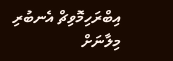އިބްރަހިމޮވިޗް އެނބުރި މިލާނަށް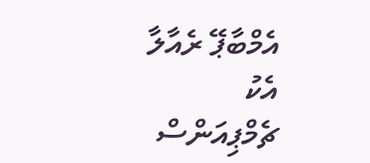އެމްބާޕޭ ރެއާލާ އެކު ޗެމްޕިއަންސް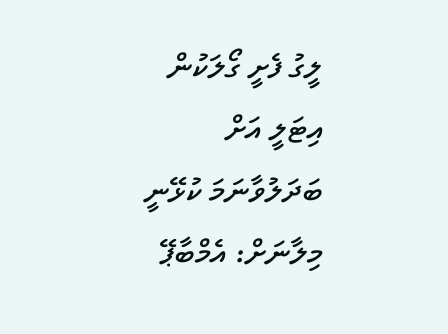ލީގު ފެށީ ގޯލަކުން
އިޓަލީ އަށް ބަދަލުވާނަމަ ކުޅޭނީ މިލާނަށް: އެމްބާޕޭ